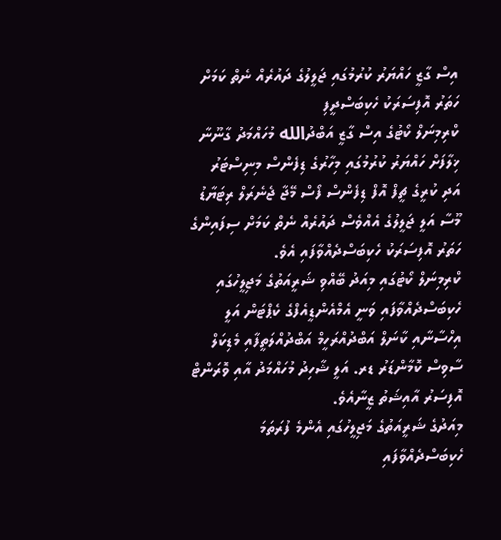އިސް ގާޒީ ހައްޔަރު ކުރުމުގައި ޖަލީލުގެ ދައުރެއް ނެތް ކަމަށް ހަތަރު އޮފިސަރަކު ހެކިބަސްދީފި
ކްރިމިނަލް ކޯޓުގެ އިސް ގާޒީ އަބްދުالله މުހައްމަދު ގާނޫނާ ޚިލާފަށް ހައްޔަރު ކުރުމުގައި މިހާރުގެ ޑިފެންސް މިނިސްޓަރު އަދި ކުރީގެ ޗީފް އޮފް ޑިފެންސް ފޯސް މޭޖާ ޖެނެރަލް ރިޓަޔާޑު މޫސާ އަލީ ޖަލީލުގެ އެއްވެސް ދައުރެއް ނެތް ކަމަށް ސިފައިންގެ ހަތަރު އޮފިސަރަކު ހެކިބަސްދެއްވާފައި އެވެ.
ކްރިމިނަލް ކޯޓުގައި މިއަދު ބޭއްވި ޝަރީއަތުގެ މަޖިލީހުގައި ހެކިބަސްދެއްވާފައި ވަނީ އެމްއެންޑީއެފްގެ ކެޕްޓަން އަލީ އިހްސާނާއި ކާނަލް އަބްދުއްރަހީމް އަބްދުއްލަތީފާއި މެޑިކަލް ސާވިސް ކޮމާންޑަރު ޑރ. އަލީ ޝާހިދު މުހައްމަދު އާއި ވޮރަންޓް އޮފިސަރު އާއިޝަތު ޒީނާއެވެ.
މިއަދުގެ ޝަރީއަތުގެ މަޖިލީހުގައި އެންމެ ފުރަތަމަ ހެކިބަސްދެއްވާފައި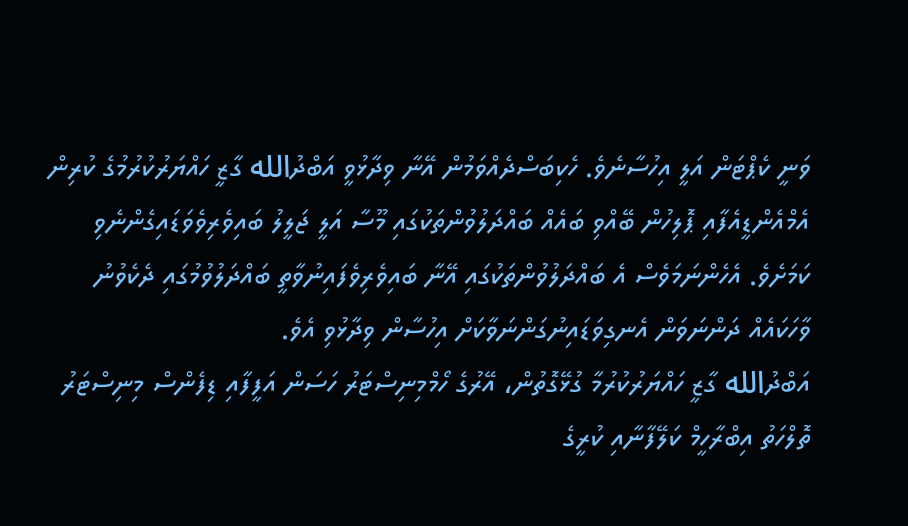ވަނީ ކެޕްޓަން އަލީ އިހުސާނެވެ. ހެކިބަސްދެއްވަމުން އޭނާ ވިދާޅުވީ އަބްދުالله ގާޒީ ހައްޔަރުކުރުމުގެ ކުރިން އެމްއެންޑީއެފާއި ޕޮލިހުން ބޭއްވި ބައެއް ބައްދަލުވުންތަކުގައި މޫސާ އަލީ ޖަލީލު ބައިވެރިވެވަޑައިގެންނެވި ކަމަށެވެ. އެހެންނަމަވެސް އެ ބައްދަލުވުންތަކުގައި އޭނާ ބައިވެރިވެފައިނުވާތީ ބައްދަލުވުމުގައި ދެކެވުނު ވާހަކައެއް ދަންނަވަން އެނގިވަޑައިނުގަންނަވާކަށް އިހުސާން ވިދާޅުވި އެވެ.
އަބްދުالله ގާޒީ ހައްޔަރުކުރުމާ ގުޅޭގޮތުން، އޭރުގެ ހޯމްމިނިސްޓަރު ހަސަން އަފީފާއި ޑިފެންސް މިނިސްޓަރު ތޮލްހަތު އިބްރާހީމް ކަލޭފާނާއި ކުރީގެ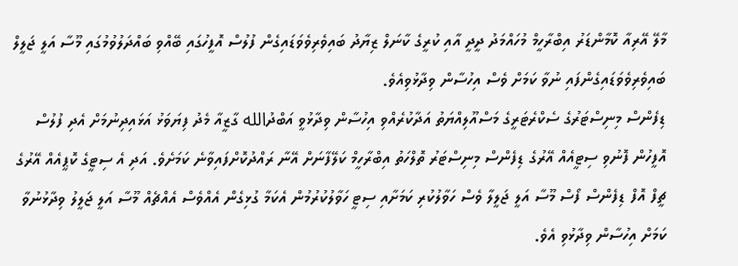މާލޭ އޭރިއާ ކޮމާންޑަރު އިބްރާހީމް މުހައްމަދު ދީދީ އާއި ކުރީގެ ކާނަލް ޒިޔާދު ބައިވެރިވެވަޑައިގެން ފުލުސް އޮފީހުގައި ބޭއްވި ބައްދަލުވުމުގައި މޫސާ އަލީ ޖަލީލް ބައިވެރިވެވަޑައިގެންފައި ނުވާ ކަމަށް ވެސް އިހުސާން ވިދާޅުވިއެވެ.
ޑިފެންސް މިނިސްޓަރުގެ ސެކްރެޓަރީގެ މަސްއޫލިއްޔަތު އަދާކުރެއްވި އިހުސާން ވިދާޅުވީ އަބްދުالله ގާޒީއާ މެދު ފިޔަވަޅު އަޅައިދިނުމަށް އެދި ފުލުސް އޮފީހުން ފޮނުވި ސިޓީއެއް އޭރުގެ ޑިފެންސް މިނިސްޓަރު ތޮލްހަތު އިބްރާހީމް ކަލޭފާނަށް އޭނާ ރައްދުކޮށްފައިވާނެ ކަމަށެވެ. އަދި އެ ސިޓީގެ ކޮޕީއެއް އޭރުގެ ޗީފް އޮފް ޑިފެންސް ފޯސް މޫސާ އަލީ ޖަލީލާ ވެސް ހަވާލުކުރި ކަމަށާއި ސިޓީ ހަވާލުކުރުމުން އެކަމާ ގުޅިގެން އެއްވެސް އެއްޗެއް މޫސާ އަލީ ޖަލީލު ވިދާޅުނުވާ ކަމަށް އިހުސާން ވިދާޅުވި އެވެ.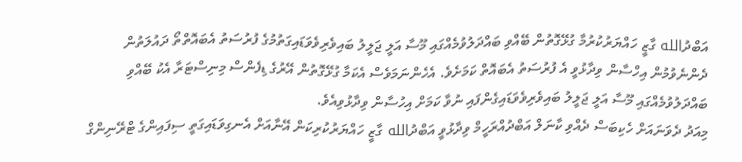އަބްދުالله ގާޒީ ހައްޔަރުކުރުމާ ގުޅޭގޮތުން ބޭއްވި ބައްދަލުވުމެއްގައި މޫސާ އަލީ ޖަލީލު ބައިވެރިވެވަޑައިގަތުމުގެ ފުރުސަތު އެބައޮތްތޯ ދައުލަތުން ދެންނެވުމުން އިހްސާން ވިދާޅުވީ އެ ފުރުސަތު އެބައޮތް ކަމަށެވެ. އެހެންނަމަވެސް އެކަމާ ގުޅޭގޮތުން އޭރުގެ ޑިފެންސް މިނިސްޓަރާ އެކު ބޭއްވި ބައްދަލުވުމެއްގައި މޫސާ އަލީ ޖަލީލު ބައިވެރިވެވަޑައިގެންފައި ނުވާ ކަމަށް އިހުސާން ވިދާޅުވިއެވެ.
މިއަދު ދެވަނައަށް ހެކިބަސް ދެއްވި ކާނަލް އަބްދުއްރަހީމް ވިދާޅުވީ އަބްދުالله ގާޒީ ހައްޔަރުކުރިކަން އޭނާއަށް އެނގިވަޑައިގަތީ ސިފައިންގެ ޓްރޭނިންގް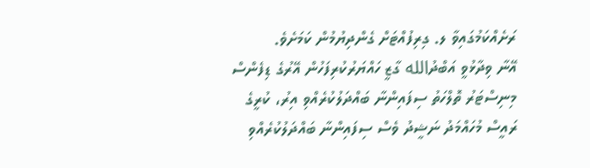ރަށެއްކަމުގައިވާ ލ. ގިރިފުއްޓަށް ގެންދިޔުމުން ކަމަށެވެ.
އޭނާ ވިދާޅުވީ އަބްދުالله ގާޒީ ހައްޔަރުކުރިފަހުން އޭރުގެ ޑިފެންސް މިނިސްޓަރު ތޮލްހަތު ސިފައިންނާ ބައްދަލުކުރެއްވި އިރު، ކުރީގެ ރައީސް މުހައްމަދު ނަޝީދު ވެސް ސިފައިންނާ ބައްދަލުކުރެއްވި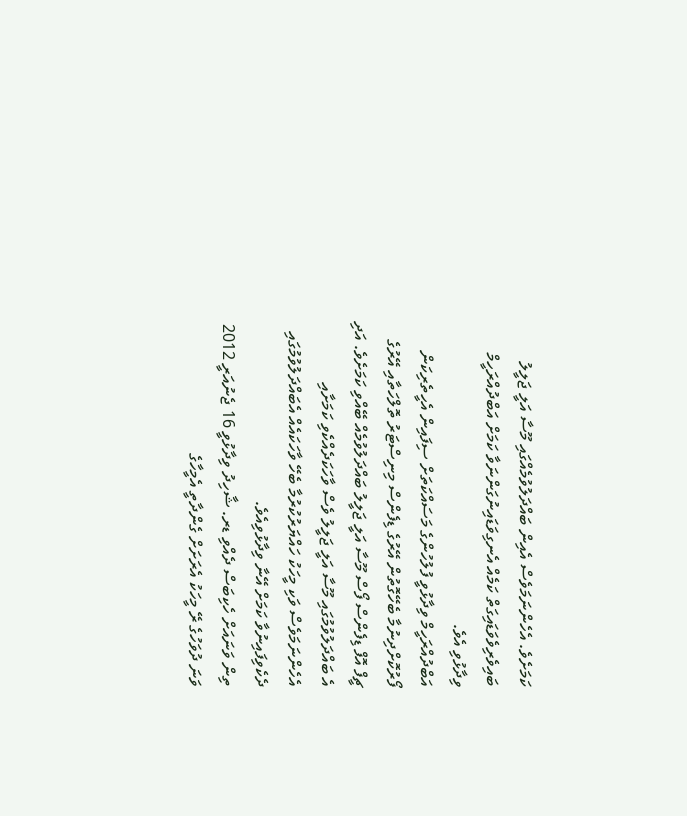ކަމަށެވެ. އެހެންނަމަވެސް އެއިން ބައްދަލުވުމެއްގައި މޫސާ އަލީ ޖަލީލު ބައިވެރިވެވަޑައިގަތް ކަމެއް އެނގިވަޑައިނުގަންނަވާ ކަމަށް އަބްދުއްރަހީމް ވިދާޅުވި އެވެ.
އަބްދުއްރަހީމް ވިދާޅުވީ ފުލުހުންގެ މަސައްކަތަށް ސިފައިން އެހީތެރިކަން ފޯރުކޮށްދިނުމާ ބެހޭގޮތުން އޭރުގެ ޑިފެންސް މިނިސްޓަރު ތޮލްހަތާއި އޭރުގެ ޗީފް އޮފް ޑިފެންސް ފޯސް މޫސާ އަލީ ޖަލީލު ބައްދަލުވުމެއް ބޭއްވި ކަމަށެވެ. އަދި އެ ބައްދަލުވުމުގައި މޫސާ އަލީ ޖަލީލު ވެސް ވާހަކަދެއްކެވި ކަމަށާއި އެހެންނަމަވެސް ވަކި މީހަކު ހައްޔަރުކުރުމާ ބެހޭ ވާހަކައެއް އެބައްދަލުވުމުގައި ދެކެވިފައިނުވާ ކަމަށް އޭނާ ވިދާޅުވިއެވެ.
ތިން ވަނައަށް ހެކިބަސް ދެއްވި ޑރ. ޝާހިދު ވިދާޅުވީ 16 ޖެނުއަރީ 2012 ވަނަ ދުވަހުގެ ރޭ މީހަކު އެރަށަށް ގެންދާތީ އެމީހާގެ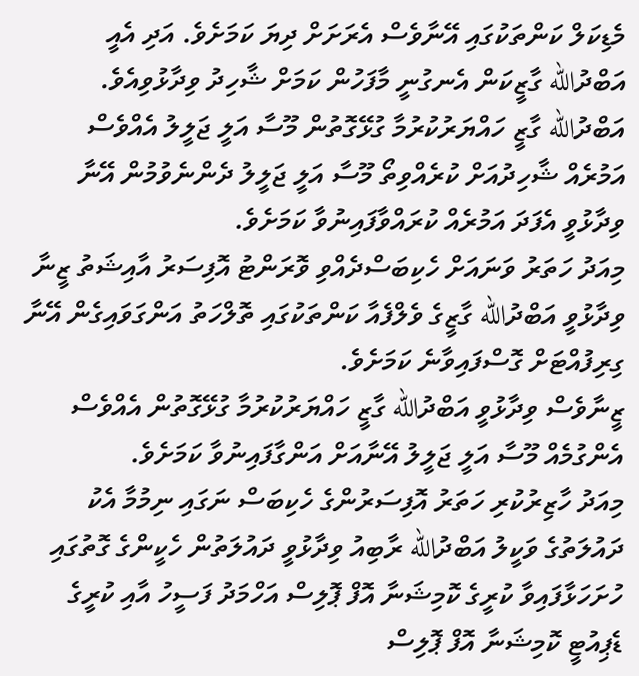މެޑިކަލް ކަންތަކުގައި އޭނާވެސް އެރަށަށް ދިޔަ ކަމަށެވެ. އަދި އެއީ އަބްދުالله ގާޒީކަން އެނގުނީ މާފަހުން ކަމަށް ޝާހިދު ވިދާޅުވިއެވެ.
އަބްދުالله ގާޒީ ހައްޔަރުކުރުމާ ގުޅޭގޮތުން މޫސާ އަލީ ޖަލީލު އެއްވެސް އަމުރެއް ޝާހިދުއަށް ކުރެއްވިތޯ މޫސާ އަލީ ޖަލީލު ދެންނެވުމުން އޭނާ ވިދާޅުވީ އެފަދަ އަމުރެއް ކުރައްވާފައިނުވާ ކަމަށެވެ.
މިއަދު ހަތަރު ވަނައަށް ހެކިބަސްދެއްވި ވޮރަންޓު އޮފިސަރު އާއިޝަތު ޒީނާ ވިދާޅުވީ އަބްދުالله ގާޒީގެ ވެލްފެއާ ކަންތަކުގައި ތޮލްހަތު އަންގަވައިގެން އޭނާ ގިރިފުއްޓަށް ގޮސްފައިވާނެ ކަމަށެވެ.
ޒީނާވެސް ވިދާޅުވީ އަބްދުالله ގާޒީ ހައްޔަރުކުރުމާ ގުޅޭގޮތުން އެއްވެސް އެންގުމެއް މޫސާ އަލީ ޖަލީލު އޭނާއަށް އަންގާފައިނުވާ ކަމަށެވެ.
މިއަދު ހާޒިރުކުރި ހަތަރު އޮފިސަރުންގެ ހެކިބަސް ނަގައި ނިމުމާ އެކު ދައުލަތުގެ ވަކީލު އަބްދުالله ރާބިއު ވިދާޅުވީ ދައުލަތުން ހެކީންގެ ގޮތުގައި ހުށަހަޅާފައިވާ ކުރީގެ ކޮމިޝަނާ އޮފް ޕޮލިސް އަހްމަދު ފަސީހު އާއި ކުރީގެ ޑެޕިއުޓީ ކޮމިޝަނާ އޮފް ޕޮލިސް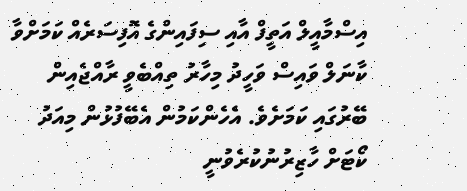އިސްމާއީލް އަތީފް އާއި ސިފައިންގެ އޮފިސަރެއް ކަމަށްވާ ކާނަލް ވައިސް ވަހީދު މިހާރު ތިއްބެވީ ރާއްޖެއިން ބޭރުގައި ކަމަށެވެ. އެހެންކަމުން އެބޭފުޅުން މިއަދު ކޯޓަށް ހާޒިރުނުކުރެވުނީ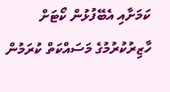ކަމަށާއި އެބޭފުޅުން ކޯޓަށް ހާޒިރުކުރުމުގެ މަސައްކަތް ކުރަމުން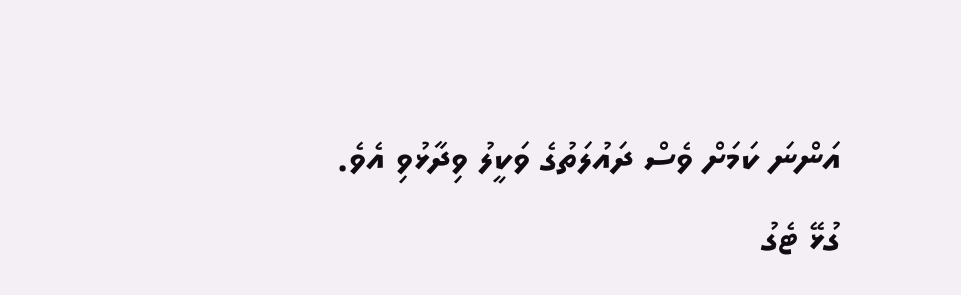އަންނަ ކަމަށް ވެސް ދައުލަތުގެ ވަކީލު ވިދާޅުވި އެވެ.
ގުޅޭ ޓެގު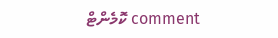comment ކޮމެންޓް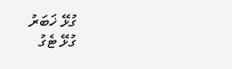ގުޅޭ ޚަބަރު
ގުޅޭ ޓެގު